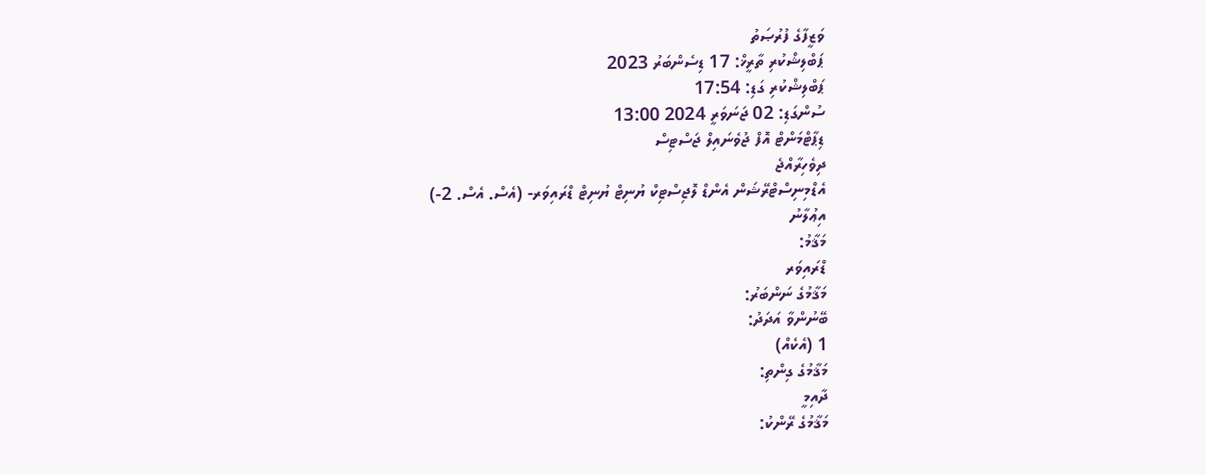ވަޒީފާގެ ފުރުޞަތު
ޕަބްލިޝްކުރި ތާރީޚް: 17 ޑިސެންބަރު 2023
ޕަބްލިޝްކުރި ގަޑި: 17:54
ސުންގަޑި: 02 ޖަނަވަރީ 2024 13:00
ޑިޕާޓްމަންޓް އޮފް ޖުވެނައިލް ޖަސްޓިސް
ދިވެހިރާއްޖެ
އެޑްމިނިސްޓްރޭޝަން އެންޑް ލޮޖިސްޓިކް ޔުނިޓް ޔުނިޓް ޑްރައިވަރ- (އެސް. އެސް. 2-)
އިޢުލާނު
މަޤާމު:
ޑްރައިވަރ
މަޤާމުގެ ނަންބަރު:
ބޭނުންވާ އަދަދު:
1 (އެކެއް)
މަޤާމުގެ ގިންތި:
ދާއިމީ
މަޤާމުގެ ރޭންކު: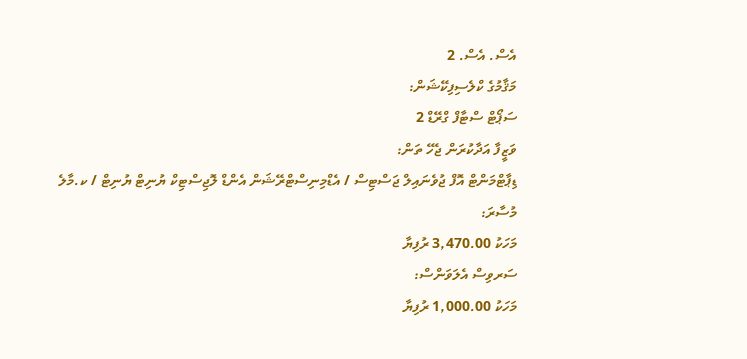އެސް. އެސް. 2
މަޤާމުގެ ކްލެސިފިކޭޝަން:
ސަޕޯޓް ސްޓާފް ގްރޭޑް 2
ވަޒީފާ އަދާކުރަން ޖެހޭ ތަން:
ޑިޕާޓްމަންޓް އޮފް ޖުވެނައިލް ޖަސްޓިސް / އެޑްމިނިސްޓްރޭޝަން އެންޑް ލޮޖިސްޓިކް ޔުނިޓް ޔުނިޓް / ކ.މާލެ
މުސާރަ:
މަހަކު 3,470.00 ރުފިޔާ
ސަރވިސް އެލަވަންސް:
މަހަކު 1,000.00 ރުފިޔާ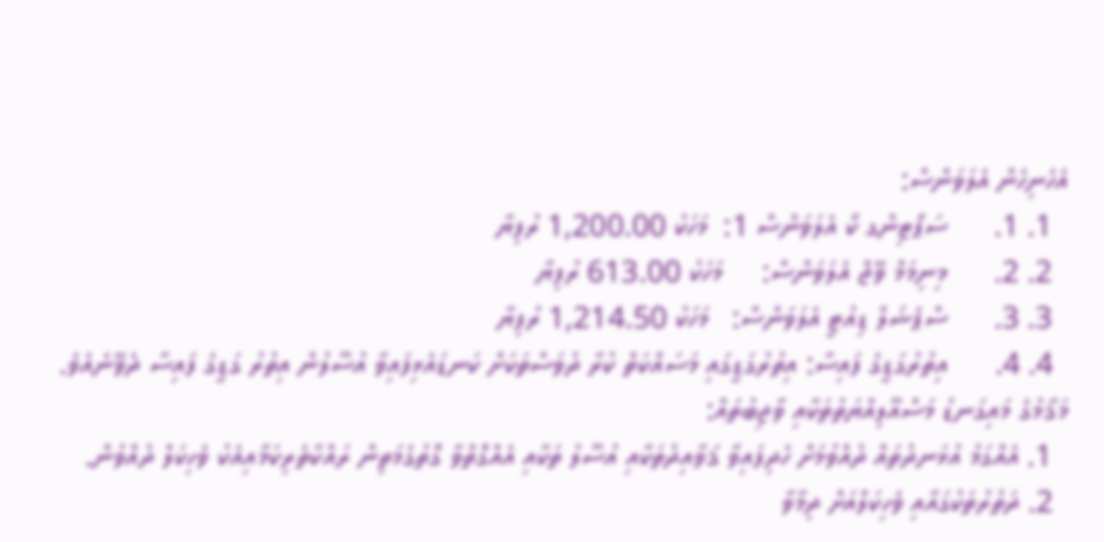އެހެނިހެން އެލަވަންސް:
  1. 1.      ސަޕޯޓިންގ ކޯ އެލަވަންސް 1:  މަހަކު 1,200.00 ރުފިޔާ
  2. 2.      މިނިމަމް ވޭޖް އެލަވަންސް:     މަހަކު 613.00 ރުފިޔާ
  3. 3.      ސްޕެޝަލް ޑިއުޓީ އެލަވަންސް:   މަހަކު 1,214.50 ރުފިޔާ
  4. 4.      އިތުރުގަޑީގެ ފައިސާ: އިތުރުގަޑީގައި މަސައްކަތް ކުރާ ދުވަސްތަކަށް ކަނޑައެޅިފައިވާ އުސޫލުން އިތުރު ގަޑީގެ ފައިސާ ދެވޭނެއެވެ.
މަޤާމުގެ މައިގަނޑު މަސްއޫލިއްޔަތުތަކާއި ވާޖިބުތައް:
  1. އެއްގަމު އުޅަނދުތައް ދުއްވުމަށް ހެދިފައިވާ ޤަވާއިދުތަކާއި އުސޫލު ތަކާއި އެއްގޮތްވާ ގޮތުގެމަތިން ރައްކާތެރިކަމާއިއެކު ވެހިކަލް ދުއްވުން.
  2. ދަތުރުތަކުގައާއި ވެހިކަލްއަށް ދިމާވާ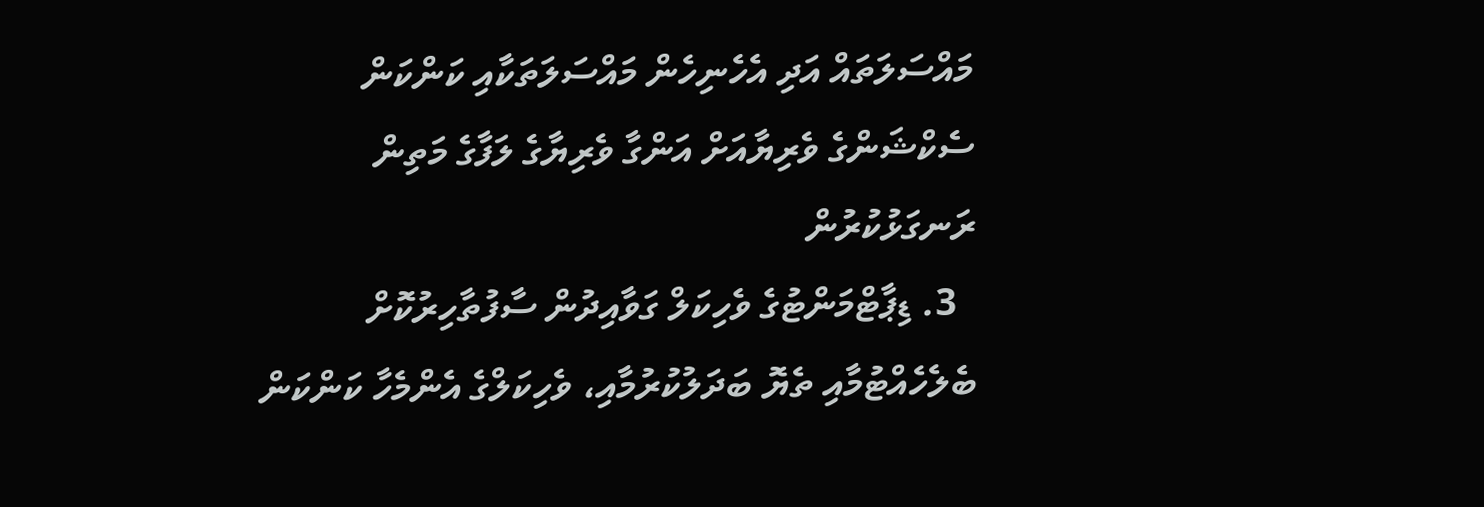މައްސަލަތައް އަދި އެހެނިހެން މައްސަލަތަކާއި ކަންކަން ސެކްޝަންގެ ވެރިޔާއަށް އަންގާ ވެރިޔާގެ ލަފާގެ މަތިން ރަނގަޅުކުރުން
  3. ޑިޕާޓްމަންޓުގެ ވެހިކަލް ގަވާއިދުން ސާފުތާހިރުކޮށް ބެލެހެއްޓުމާއި ތެޔޮ ބަދަލުކުރުމާއި، ވެހިކަލްގެ އެންމެހާ ކަންކަން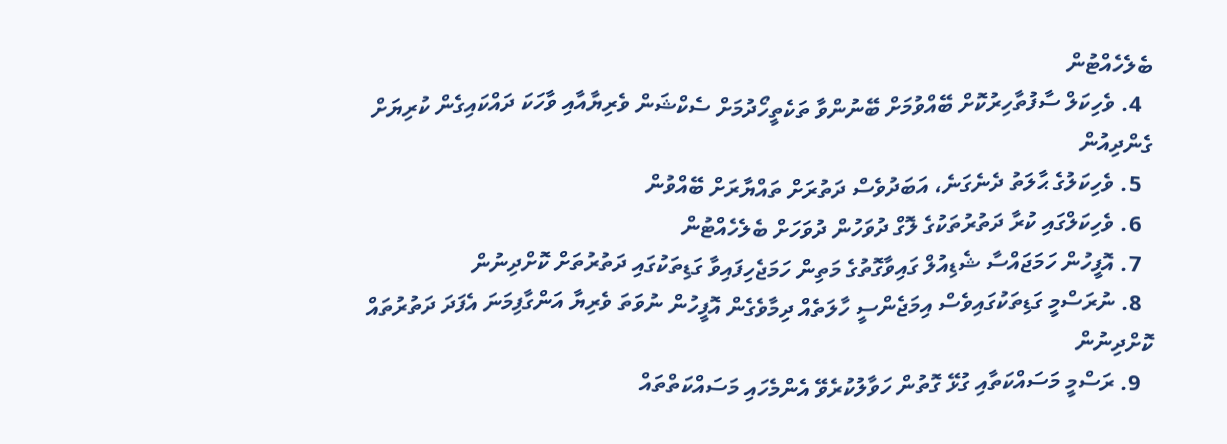ބެލެހެއްޓުން
  4. ވެހިކަލް ސާފުތާހިރުކޮށް ބޭއްވުމަށް ބޭނުންވާ ތަކެތީހޯދުމަށް ސެކްޝަން ވެރިޔާއާއި ވާހަކަ ދައްކައިގެން ކުރިޔަށް ގެންދިއުން
  5. ވެހިކަލުގެ ޙާލަތު ދެނެގަނެ، އަބަދުވެސް ދަތުރަށް ތައްޔާރަށް ބޭއްވުން
  6. ވެހިކަލްގައި ކުރާ ދަތުރުތަކުގެ ލޮގް ދުވަހުން ދުވަހަށް ބެލެހެއްޓުން
  7. އޮފީހުން ހަމަޖައްސާ ޝެޑިއުލް ގައިވާގޮތުގެ މަތިން ހަމަޖެހިފައިވާ ގަޑިތަކުގައި ދަތުރުތަށް ކޮށްދިނުން
  8. ނުރަސްމީ ގަޑިތަކުގައިވެސް އިމަޖެންސީ ހާލަތެއް ދިމާވެގެން އޮފީހުން ނުވަތަ ވެރިޔާ އަންގާފިމަނަ އެފަދަ ދަތުރުތައް ކޮށްދިނުން
  9. ރަސްމީ މަސައްކަތާއި ގުޅޭ ގޮތުން ހަވާލުކުރެވޭ އެންމެހައި މަސައްކަތްތައް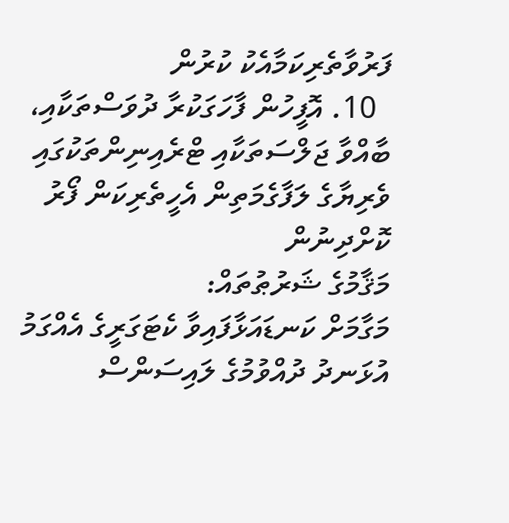ފަރުވާތެރިކަމާއެކު ކުރުން
  10. އޮފީހުން ފާހަގަކުރާ ދުވަސްތަކާއި، ބާއްވާ ޖަލްސަތަކާއި ޓްރެއިނިންތަކުގައި ވެރިޔާގެ ލަފާގެމަތިން އެހީތެރިކަން ފޯރު ކޮށްދިނުން
މަޤާމުގެ ޝަރުޠުތައް:
މަގާމަށް ކަނޑައަޅާފައިވާ ކެޓަގަރީގެ އެއްގަމު އުޅަނދު ދުއްވުމުގެ ލައިސަންސް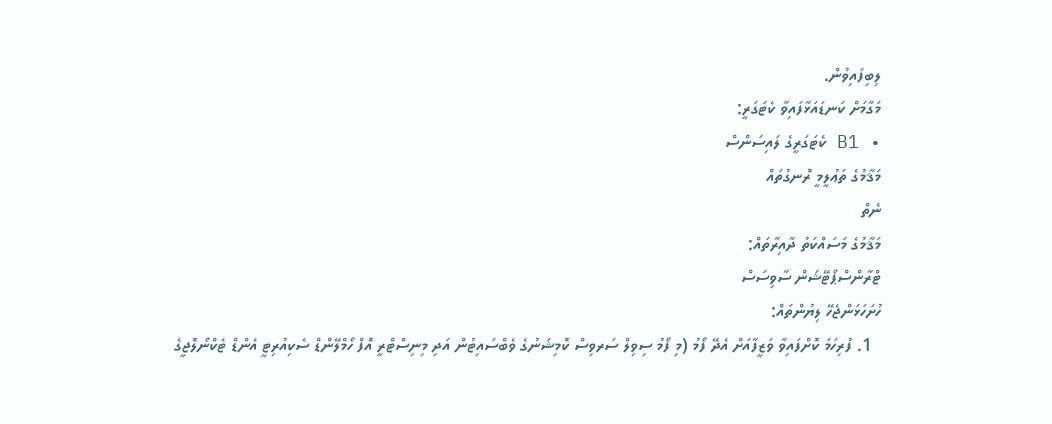ލިބިފައިވުން.
މަގާމަށް ކަނޑައަޅާފައިވާ ކެޓަގަރީ:
• B1 ކެޓަގަރީގެ ލައިސަންސް
މަޤާމުގެ ތަޢުލީމީ ރޮނގުތައް
ނެތް
މަޤާމުގެ މަސައްކަތު ދާއިރާތައް:
ޓްރާންސްޕޯޓޭޝަން ސާވިސަސް
ހުށަހަޅަންޖެހޭ ލިޔުންތައް:
  1. ފުރިހަމަ ކޮށްފައިވާ ވަޒީފާއަށް އެދޭ ފޯމު (މި ފޯމު ސިވިލް ސަރވިސް ކޮމިޝަނުގެ ވެބްސައިޓުން އަދި މިނިސްޓްރީ އޮފް ހޯމްލޭންޑް ސެކިއުރިޓީ އެންޑް ޓެކްނޯލޮޖީގެ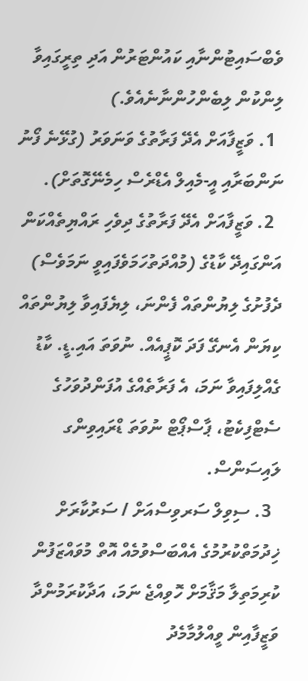ވެބްސައިޓުންނާއި ކައުންޓަރުން އަދި ތިރީގައިވާ ލިންކުން ލިބެންހުންނާނެއެވެ.)
  1. ވަޒީފާއަށް އެދޭ ފަރާތުގެ ވަނަވަރު (ގުޅޭނެ ފޯނު ނަންބަރާއި އީ-މެއިލް އެޑްރެސް ހިމެނޭގޮތަށް).
  2. ވަޒީފާއަށް އެދޭ ފަރާތުގެ ދިވެހި ރައްޔިތެއްކަން އަންގައިދޭ ކާޑުގެ (މުއްދަތުހަމަވެފައިވީ ނަމަވެސް) ދެފުށުގެ ލިޔުންތައް ފެންނަ، ލިޔެފައިވާ ލިޔުންތައް ކިޔަން އެނގޭ ފަދަ ކޮޕީއެއް. ނުވަތަ އައި.ޑީ. ކާޑު ގެއްލިފައިވާ ނަމަ، އެ ފަރާތެއްގެ އުފަންދުވަހުގެ ސެޓްފިކެޓު، ޕާސްޕޯޓް ނުވަތަ ޑްރައިވިންގ ލައިސަންސް.
  3. ސިވިލް ސަރވިސްއަށް / ސަރުކާރަށް ޚިދުމަތްކުރުމުގެ އެއްބަސްވުމެއް އޮތް މުވައްޒަފުން ކުރިމަތިލާ މަޤާމަށް ހޮވިއްޖެ ނަމަ، އަދާކުރަމުންދާ ވަޒީފާއިން ވީއްލުމާމެދު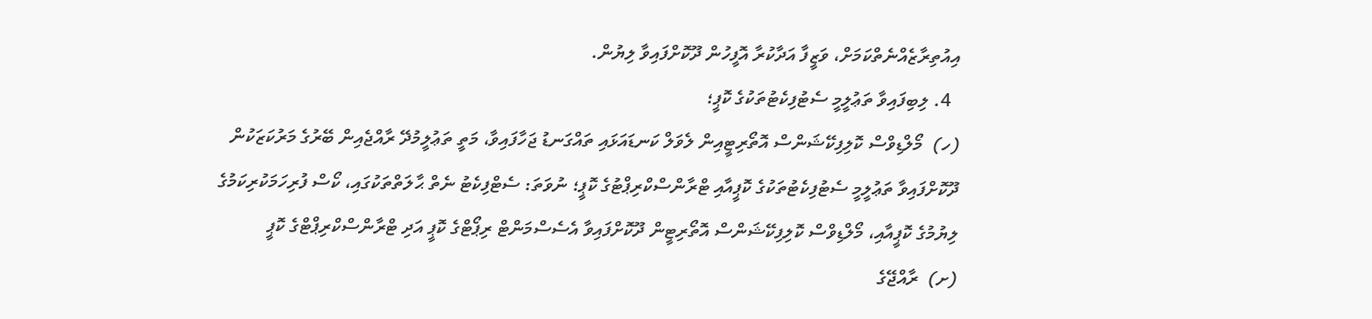އިއުތިރާޒެއްނެތްކަމަށް، ވަޒީފާ އަދާކުރާ އޮފީހުން ދޫކޮށްފައިވާ ލިޔުން.
  4. ލިބިފައިވާ ތަޢުލީމީ ސެޓުފިކެޓުތަކުގެ ކޮޕީ؛
(ހ)  މޯލްޑިވްސް ކޮލިފިކޭޝަންސް އޮތޯރިޓީއިން ލެވަލް ކަނޑައަޅައި ތައްގަނޑު ޖަހާފައިވާ، މަތީ ތަޢުލީމުދޭ ރާއްޖެއިން ބޭރުގެ މަރުކަޒަކުން ދޫކޮށްފައިވާ ތަޢުލީމީ ސެޓުފިކެޓުތަކުގެ ކޮޕީއާއި ޓްރާންސްކްރިޕްޓުގެ ކޮޕީ؛ ނުވަތަ: ސެޓްފިކެޓު ނެތް ޙާލަތްތަކުގައި، ކޯސް ފުރިހަމަކުރިކަމުގެ ލިޔުމުގެ ކޮޕީއާއި، މޯލްޑިވްސް ކޮލިފިކޭޝަންސް އޮތޯރިޓީން ދޫކޮށްފައިވާ އެސެސްމަންޓް ރިޕޯޓްގެ ކޮޕީ އަދި ޓްރާންސްކްރިޕްޓްގެ ކޮޕީ
(ށ)  ރާއްޖޭގެ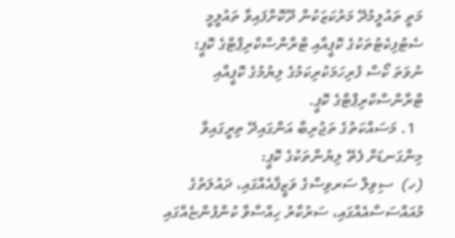މަތީ ތައުލީމުދޭ މަރުކަޒަކުން ދޫކޮށްފައިވާ ތައުލީމީ ސެޓުފިކެޓުތަކުގެ ކޮޕީއާއި ޓްރާންސްކްރިޕްޓްގެ ކޮޕީ؛ ނުވަތަ ކޯސް ފުރިހަމަކުރިކަމުގެ ލިޔުމުގެ ކޮޕީއާއި ޓްރާންސްކްރިޕްޓްގެ ކޮޕީ.
  1. މަސައްކަތުގެ ތަޖުރިބާ އަންގައިދޭ ތިރީގައިވާ މިންގަނޑަށް ފެތޭ ލިޔުންތަކުގެ ކޮޕީ:
(ހ)  ސިވިލް ސަރވިސްގެ ވަޒީފާއެއްގައި، ދައުލަތުގެ މުއައްސަސާއެއްގައި، ސަރުކާރު ހިއްސާވާ ކުންފުންޏެއްގައި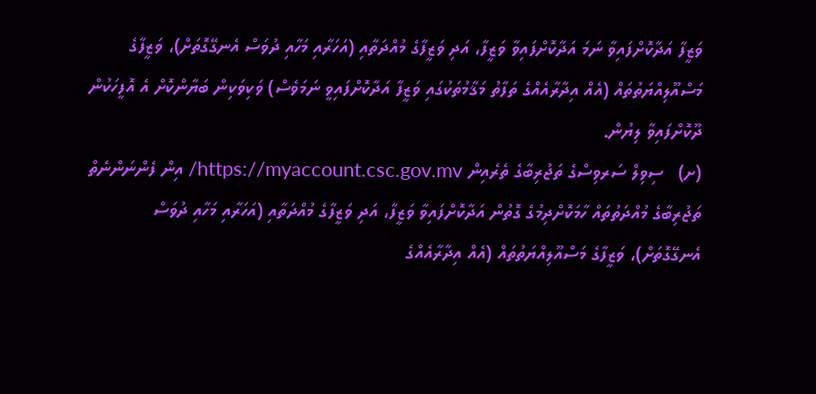ވަޒީފާ އަދާކޮށްފައިވާ ނަމަ އަދާކޮށްފައިވާ ވަޒީފާ، އަދި ވަޒީފާގެ މުއްދަތާއި (އަހަރާއި މަހާއި ދުވަސް އެނގޭގޮތަށް)، ވަޒީފާގެ މަސްއޫލިއްޔަތުތައް (އެއް އިދާރާއެއްގެ ތަފާތު މަޤާމުތަކުގައި ވަޒީފާ އަދާކޮށްފައިވީ ނަމަވެސް) ވަކިވަކިން ބަޔާންކޮށް އެ އޮފީހަކުން ދޫކޮށްފައިވާ ލިޔުން.
(ށ)   ސިވިލް ސަރވިސްގެ ތަޖުރިބާގެ ތެރެއިން https://myaccount.csc.gov.mv/ އިން ފެންނަންނެތް ތަޖުރިބާގެ މުއްދަތުތައް ހާމަކޮށްދިމުގެ ގޮތުން އަދާކޮށްފައިވާ ވަޒީފާ، އަދި ވަޒީފާގެ މުއްދަތާއި (އަހަރާއި މަހާއި ދުވަސް އެނގޭގޮތަށް)، ވަޒީފާގެ މަސްއޫލިއްޔަތުތައް (އެއް އިދާރާއެއްގެ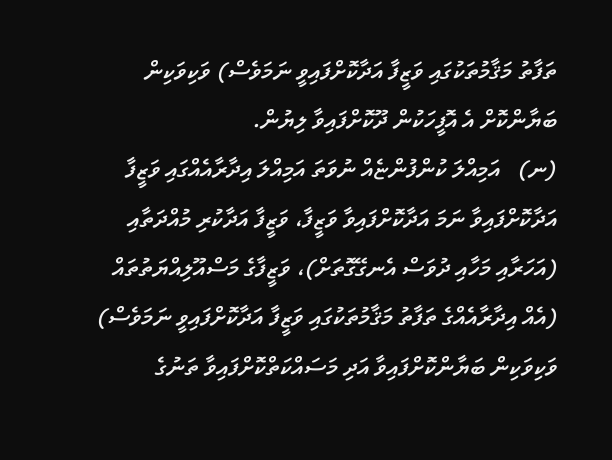ތަފާތު މަޤާމުތަކުގައި ވަޒީފާ އަދާކޮށްފައިވީ ނަމަވެސް) ވަކިވަކިން ބަޔާންކޮށް އެ އޮފީހަކުން ދޫކޮށްފައިވާ ލިޔުން.
(ނ)   އަމިއްލަ ކުންފުންޏެއް ނުވަތަ އަމިއްލަ އިދާރާއެއްގައި ވަޒީފާ އަދާކޮށްފައިވާ ނަމަ އަދާކޮށްފައިވާ ވަޒީފާ، ވަޒީފާ އަދާކުރި މުއްދަތާއި (އަހަރާއި މަހާއި ދުވަސް އެނގޭގޮތަށް)، ވަޒީފާގެ މަސްއޫލިއްޔަތުތައް (އެއް އިދާރާއެއްގެ ތަފާތު މަޤާމުތަކުގައި ވަޒީފާ އަދާކޮށްފައިވީ ނަމަވެސް) ވަކިވަކިން ބަޔާންކޮށްފައިވާ އަދި މަސައްކަތްކޮށްފައިވާ ތަނުގެ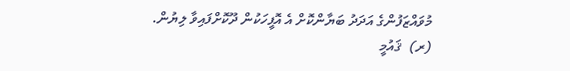މުވައްޒަފުންގެ އަދަދު ބަޔާންކޮށް އެ އޮފީހަކުން ދޫކޮށްފައިވާ ލިޔުން.
(ރ)  ޤައުމީ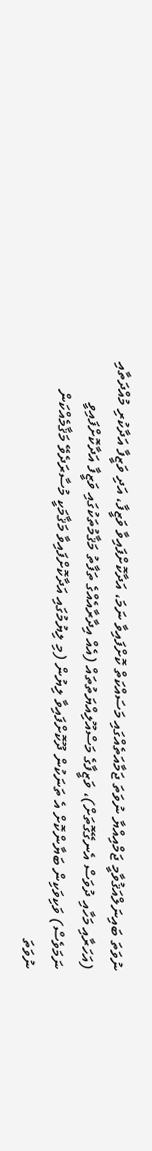ނުވަތަ ބައިނަލްއަޤުވާމީ ޖަމްއިއްޔާ ނުވަތަ ޖަމާއަތެއްގައި މަސައްކަތް ކޮށްފައިވާ ނަމަ، އަދާކޮށްފައިވާ ވަޒީފާ، އަދި ވަޒީފާ އަދާކުރި މުއްދަތާއި (އަހަރާއި މަހާއި ދުވަސް އެނގޭގޮތަށް)، ވަޒީފާގެ މަސްއޫލިއްޔަތުތައް (އެއް އިދާރާއެއްގެ ތަފާތު މަޤާމުތަކުގައި ވަޒީފާ އަދާކޮށްފައިވީ ނަމަވެސް) ވަކިވަކިން ބަޔާންކޮށް އެ ތަނަކުން ދޫކޮށްފައިވާ ލިޔުން (މި ލިޔުމުގައި އަދާކޮށްފައިވާ މަޤާމަކީ މުސާރަދެވޭ މަޤާމެއްކަން ނުވަތަ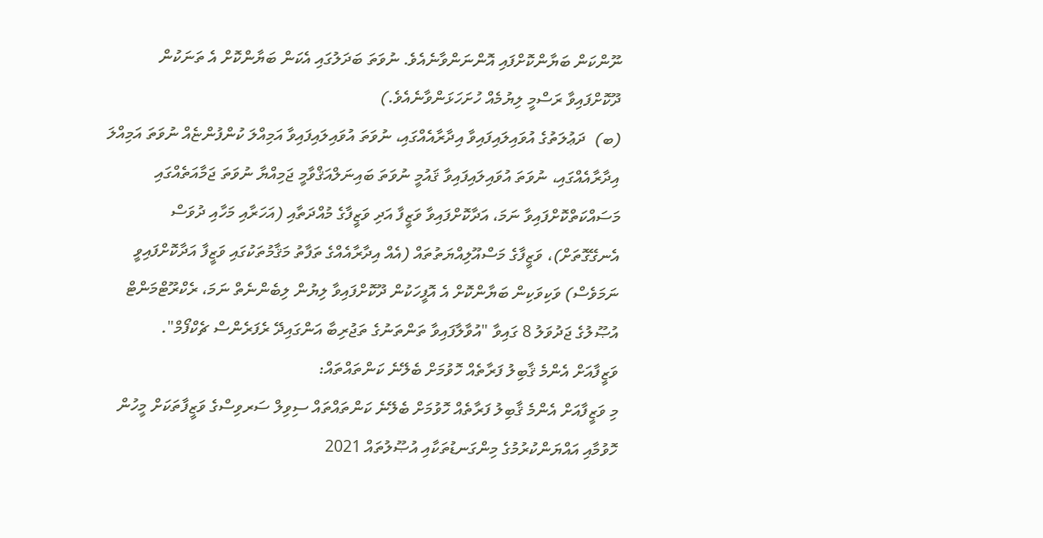ނޫންކަން ބަޔާންކޮށްފައި އޮންނަންވާނެއެވެ. ނުވަތަ ބަދަލުގައި އެކަން ބަޔާންކޮށް އެ ތަނަކުން ދޫކޮށްފައިވާ ރަސްމީ ލިޔުމެއް ހުށަހަޅަންވާނެއެވެ.)
(ބ)  ދަޢުލަތުގެ އުވައިލައިފައިވާ އިދާރާއެއްގައި، ނުވަތަ އުވައިލައިފައިވާ އަމިއްލަ ކުންފުންޏެއް ނުވަތަ އަމިއްލަ އިދާރާއެއްގައި، ނުވަތަ އުވައިލައިފައިވާ ޤައުމީ ނުވަތަ ބައިނަލްއަޤްވާމީ ޖަމިއްޔާ ނުވަތަ ޖަމާއަތެއްގައި މަސައްކަތްކޮށްފައިވާ ނަމަ، އަދާކޮށްފައިވާ ވަޒީފާ އަދި ވަޒީފާގެ މުއްދަތާއި (އަހަރާއި މަހާއި ދުވަސް އެނގޭގޮތަށް)، ވަޒީފާގެ މަސްއޫލިއްޔަތުތައް (އެއް އިދާރާއެއްގެ ތަފާތު މަޤާމުތަކުގައި ވަޒީފާ އަދާކޮށްފައިވީ ނަމަވެސް) ވަކިވަކިން ބަޔާންކޮށް އެ އޮފީހަކުން ދޫކޮށްފައިވާ ލިޔުން ލިބެންނެތް ނަމަ، ރެކްރޫޓްމަންޓް އުޞޫލުގެ ޖަދުވަލު 8 ގައިވާ "އުވާލާފައިވާ ތަންތަނުގެ ތަޖުރިބާ އަންގައިދޭ ރެފަރެންސް ޗެކްފޯމް".
ވަޒީފާއަށް އެންމެ ޤާބިލު ފަރާތެއް ހޮވުމަށް ބެލޭނެ ކަންތައްތައް:
މި ވަޒީފާއަށް އެންމެ ޤާބިލު ފަރާތެއް ހޮވުމަށް ބެލޭނެ ކަންތައްތައް ސިވިލް ސަރވިސްގެ ވަޒީފާތަކަށް މީހުން ހޮވުމާއި އައްޔަންކުރުމުގެ މިންގަނޑުތަކާއި އުޞޫލުތައް 2021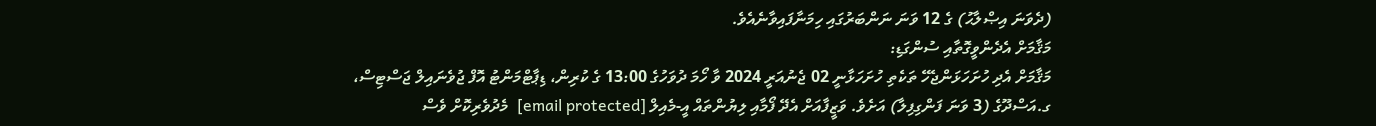(ދެވަނަ އިޞްލާޙު) ގެ 12 ވަނަ ނަންބަރުގައި ހިމަނާފައިވާނެއެވެ.
މަޤާމަށް އެދެންވީގޮތާއި ސުންގަޑި:
މަޤާމަށް އެދި ހުށަހަޅަންޖެހޭ ތަކެތި ހުށަހަޅާނީ 02 ޖެނުއަރީ 2024 ވާ ހޯމަ ދުވަހުގެ 13:00 ގެ ކުރިން، ޑިޕާޓްމަންޓު އޮފް ޖުވެނައިލް ޖަސްޓިސް، ގ.އަސްދޫގެ (3 ވަނަ ފަންގިފިލާ) އަށެވެ. ވަޒީފާއަށް އެދޭ ފޯމާއި ލިޔުންތައް އީ-މެއިލް [email protected]  މެދުވެރިކޮށް ވެސް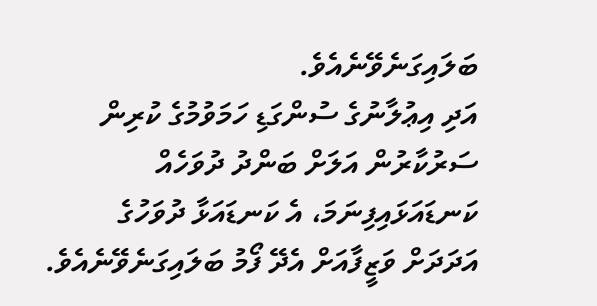ބަލައިގަނެވޭނެއެވެ.
އަދި އިޢުލާނުގެ ސުންގަޑި ހަމަވުމުގެ ކުރިން ސަރުކާރުން އަލަށް ބަންދު ދުވަހެއް ކަނޑައަޅައިފިނަމަ، އެ ކަނޑައަޅާ ދުވަހުގެ އަދަދަށް ވަޒީފާއަށް އެދޭ ފޯމު ބަލައިގަނެވޭނެއެވެ.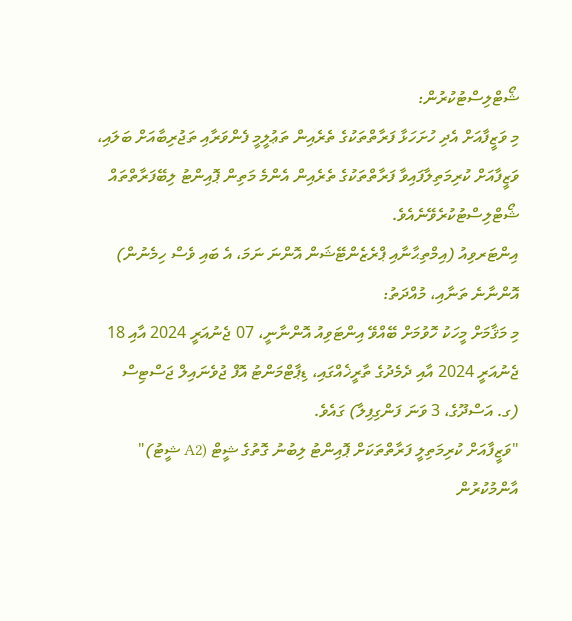ޝޯޓްލިސްޓުކުރުން:
މި ވަޒީފާއަށް އެދި ހުށަހަޅާ ފަރާތްތަކުގެ ތެރެއިން ތަޢުލީމީ ފެންވަރާއި ތަޖުރިބާއަށް ބަލައި، ވަޒީފާއަށް ކުރިމަތިލާފައިވާ ފަރާތްތަކުގެ ތެރެއިން އެންމެ މަތިން ޕޮއިންޓު ލިބޭފަރާތްތައް ޝޯޓްލިސްޓުކުރެވޭނެއެވެ.
އިންޓަރވިއު (އިމްތިޙާނާއި ޕްރެޒެންޓޭޝަން އޮންނަ ނަމަ، އެ ބައި ވެސް ހިމެނުން) އޮންނާނެ ތަނާއި، މުއްދަތު:
މި މަޤާމަށް މީހަކު ހޮވުމަށް ބޭއްވޭ އިންޓަވިއު އޮންނާނީ، 07 ޖެނުއަރީ 2024 އާއި 18 ޖެނުއަރީ 2024 އާއި ދެމެދުގެ ތާރީޚެއްގައި، ޑިޕާޓްމަންޓު އޮފް ޖުވެނައިލް ޖަސްޓިސް (ގ. އަސްދޫގެ، 3 ވަނަ ފަންގިފިލާ) ގައެވެ.
"ވަޒީފާއަށް ކުރިމަތިލީ ފަރާތްތަކަށް ޕޮއިންޓު ލިބުނު ގޮތުގެ ޝީޓް (A2 ޝީޓު)" އާންމުކުރުން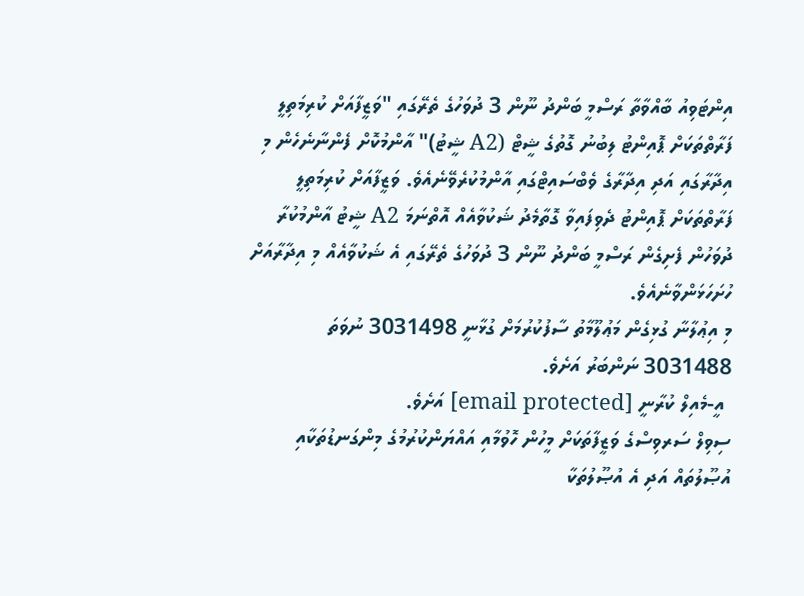އިންޓަވިއު ބާއްވާތާ ރަސްމީ ބަންދު ނޫން 3 ދުވަހުގެ ތެރޭގައި "ވަޒީފާއަށް ކުރިމަތިލީ ފަރާތްތަކަށް ޕޮއިންޓު ލިބުނު ގޮތުގެ ޝީޓް (A2 ޝީޓު)" އާންމުކޮށް ފެންނާނެހެން މި އިދާރާގައި އަދި އިދާރާގެ ވެބްސައިޓްގައި އާންމުކުރެވޭނެއެވެ. ވަޒީފާއަށް ކުރިމަތިލީ ފަރާތްތަކަށް ޕޮއިންޓު ދެވިފައިވާ ގޮތާމެދު ޝަކުވާއެއް އޮތްނަމަ A2 ޝީޓު އާންމުކުރާ ދުވަހުން ފެށިގެން ރަސްމީ ބަންދު ނޫން 3 ދުވަހުގެ ތެރޭގައި އެ ޝަކުވާއެއް މި އިދާރާއަށް ހުށަހަޅަންވާނެއެވެ.
މި އިޢުލާނާ ގުޅިގެން މަޢުލޫމާތު ސާފުކުރުމަށް ގުޅާނީ 3031498 ނުވަތަ 3031488 ނަންބަރު އަށެވެ.
 އީ-މެއިލް ކުރާނީ [email protected] އަށެވެ.
ސިވިލް ސަރވިސްގެ ވަޒީފާތަކަށް މީހުން ހޮވުމާއި އައްޔަންކުރުމުގެ މިންގަނޑުތަކާއި އުޞޫލުތައް އަދި އެ އުޞޫލުތަކާ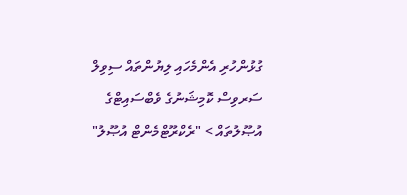ގުޅުންހުރި އެންމެހައި ލިޔުންތައް ސިވިލް ސަރވިސް ކޮމިޝަނުގެ ވެބްސައިޓްގެ އުޞޫލުތައް > "ރެކްރޫޓްމެންޓް އުޞޫލު"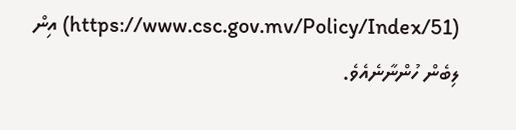(https://www.csc.gov.mv/Policy/Index/51) އިން ލިބެން ހުންނާނެއެވެ.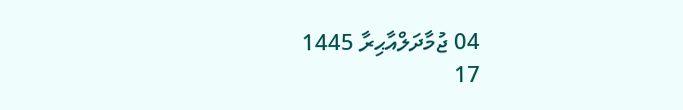04 ޖުމާދަލްއާޙިރާ 1445
17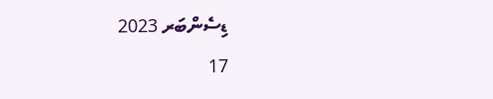ޑިސެންބަރ 2023
17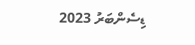ޑިސެންބަރު 2023